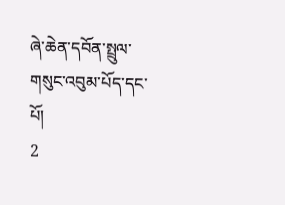ཞེ་ཆེན་དབོན་སྤྲུལ་གསུང་འབུམ་པོད་དང་པོ།
2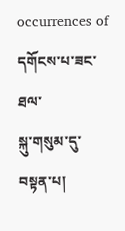occurrences of དགོངས་པ་ཟང་ཐལ་
སྐུ་གསུམ་དུ་བསྟན་པ།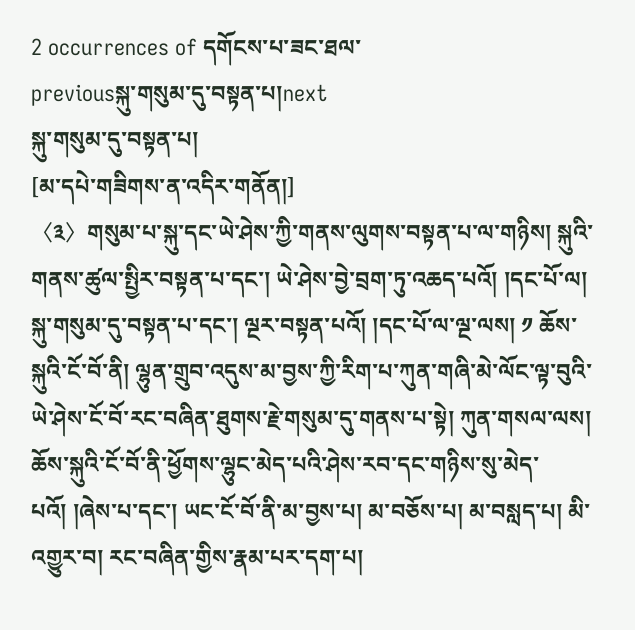2 occurrences of དགོངས་པ་ཟང་ཐལ་
previousསྐུ་གསུམ་དུ་བསྟན་པ།next
སྐུ་གསུམ་དུ་བསྟན་པ།
[མ་དཔེ་གཟིགས་ན་འདིར་གནོན།]
〈༣〉གསུམ་པ་སྐུ་དང་ཡེ་ཤེས་ཀྱི་གནས་ལུགས་བསྟན་པ་ལ་གཉིས། སྐུའི་གནས་ཚུལ་སྤྱིར་བསྟན་པ་དང་། ཡེ་ཤེས་བྱེ་བྲག་ཏུ་འཆད་པའོ། །དང་པོ་ལ། སྐུ་གསུམ་དུ་བསྟན་པ་དང་། ལྔར་བསྟན་པའོ། །དང་པོ་ལ་ལྔ་ལས། ༡ ཆོས་སྐུའི་ངོ་བོ་ནི། ལྷུན་གྲུབ་འདུས་མ་བྱས་ཀྱི་རིག་པ་ཀུན་གཞི་མེ་ལོང་ལྟ་བུའི་ཡེ་ཤེས་ངོ་བོ་རང་བཞིན་ཐུགས་རྗེ་གསུམ་དུ་གནས་པ་སྟེ། ཀུན་གསལ་ལས། ཆོས་སྐུའི་ངོ་བོ་ནི་ཕྱོགས་ལྷུང་མེད་པའི་ཤེས་རབ་དང་གཉིས་སུ་མེད་པའོ། །ཞེས་པ་དང་། ཡང་ངོ་བོ་ནི་མ་བྱས་པ། མ་བཅོས་པ། མ་བསླད་པ། མི་འགྱུར་བ། རང་བཞིན་གྱིས་རྣམ་པར་དག་པ།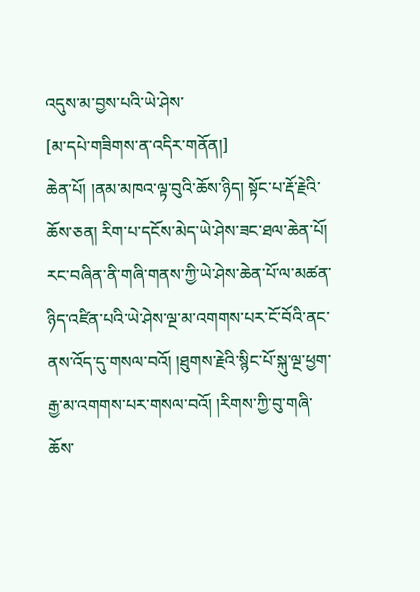འདུས་མ་བྱས་པའི་ཡེ་ཤེས་
[མ་དཔེ་གཟིགས་ན་འདིར་གནོན།]
ཆེན་པོ། །ནམ་མཁའ་ལྟ་བུའི་ཆོས་ཉིད། སྟོང་པ་རྡོ་རྗེའི་ཆོས་ཅན། རིག་པ་དངོས་མེད་ཡེ་ཤེས་ཟང་ཐལ་ཆེན་པོ། རང་བཞིན་ནི་གཞི་གནས་ཀྱི་ཡེ་ཤེས་ཆེན་པོ་ལ་མཚན་ཉིད་འཛིན་པའི་ཡེ་ཤེས་ལྔ་མ་འགགས་པར་ངོ་བོའི་ནང་ནས་འོད་དུ་གསལ་བའོ། །ཐུགས་རྗེའི་སྙིང་པོ་སྐུ་ལྔ་ཕྱག་རྒྱ་མ་འགགས་པར་གསལ་བའོ། །རིགས་ཀྱི་བུ་གཞི་ཆོས་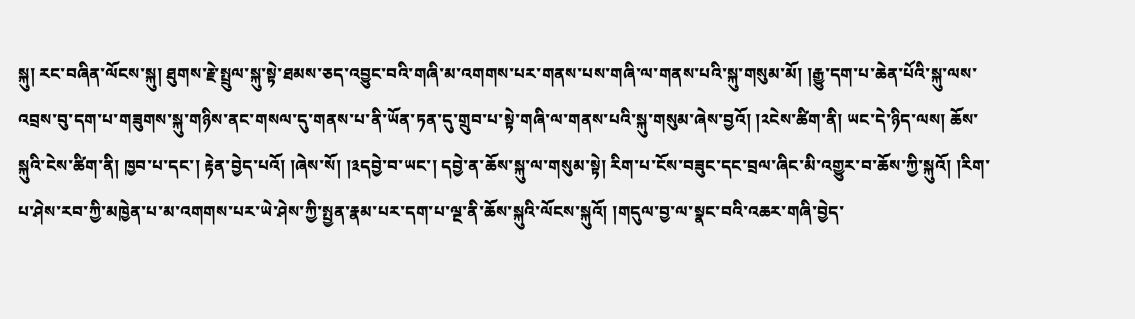སྐུ། རང་བཞིན་ལོངས་སྐུ། ཐུགས་རྗེ་སྤྲུལ་སྐུ་སྟེ་ཐམས་ཅད་འབྱུང་བའི་གཞི་མ་འགགས་པར་གནས་པས་གཞི་ལ་གནས་པའི་སྐུ་གསུམ་མོ། །རྒྱུ་དག་པ་ཆེན་པོའི་སྐུ་ལས་འབྲས་བུ་དག་པ་གཟུགས་སྐུ་གཉིས་ནང་གསལ་དུ་གནས་པ་ནི་ཡོན་ཏན་དུ་གྲུབ་པ་སྟེ་གཞི་ལ་གནས་པའི་སྐུ་གསུམ་ཞེས་བྱའོ། །༢ངེས་ཚིག་ནི། ཡང་དེ་ཉིད་ལས། ཆོས་སྐུའི་ངེས་ཚིག་ནི། ཁྱབ་པ་དང་། རྟེན་བྱེད་པའོ། །ཞེས་སོ། །༣དབྱེ་བ་ཡང་། དབྱེ་ན་ཆོས་སྐུ་ལ་གསུམ་སྟེ། རིག་པ་ངོས་བཟུང་དང་བྲལ་ཞིང་མི་འགྱུར་བ་ཆོས་ཀྱི་སྐུའོ། །རིག་པ་ཤེས་རབ་ཀྱི་མཁྱེན་པ་མ་འགགས་པར་ཡེ་ཤེས་ཀྱི་སྤྱན་རྣམ་པར་དག་པ་ལྔ་ནི་ཆོས་སྐུའི་ལོངས་སྐུའོ། །གདུལ་བྱ་ལ་སྣང་བའི་འཆར་གཞི་བྱེད་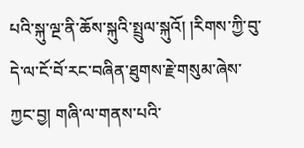པའི་སྐུ་ལྔ་ནི་ཆོས་སྐུའི་སྤྲུལ་སྐུའོ། །རིགས་ཀྱི་བུ་དེ་ལ་ངོ་བོ་རང་བཞིན་ཐུགས་རྗེ་གསུམ་ཞེས་ཀྱང་བྱ། གཞི་ལ་གནས་པའི་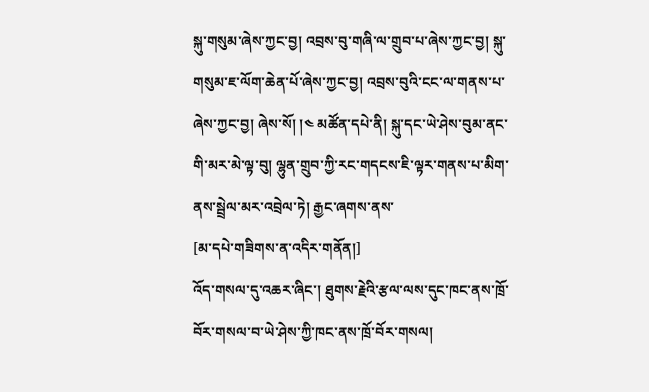སྐུ་གསུམ་ཞེས་ཀྱང་བྱ། འབྲས་བུ་གཞི་ལ་གྲུབ་པ་ཞེས་ཀྱང་བྱ། སྐུ་གསུམ་ཇ་ལོག་ཆེན་པོ་ཞེས་ཀྱང་བྱ། འབྲས་བུའི་ངང་ལ་གནས་པ་ཞེས་ཀྱང་བྱ། ཞེས་སོ། །༤ མཚོན་དཔེ་ནི། སྐུ་དང་ཡེ་ཤེས་བུམ་ནང་གི་མར་མེ་ལྟ་བུ། ལྷུན་གྲུབ་ཀྱི་རང་གདངས་ཇི་ལྟར་གནས་པ་མིག་ནས་སྦྲེལ་མར་འབྲེལ་ཏེ། རྒྱང་ཞགས་ནས་
[མ་དཔེ་གཟིགས་ན་འདིར་གནོན།]
འོད་གསལ་དུ་འཆར་ཞིང་། ཐུགས་རྗེའི་རྩལ་ལས་དུང་ཁང་ནས་ཁྲོ་བོར་གསལ་བ་ཡེ་ཤེས་ཀྱི་ཁང་ནས་ཁྲོ་བོར་གསལ།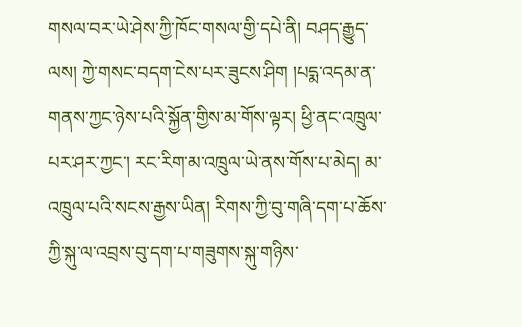གསལ་བར་ཡེ་ཤེས་ཀྱི་ཁོང་གསལ་གྱི་དཔེ་ནི། བཤད་རྒྱུད་ལས། ཀྱེ་གསང་བདག་ངེས་པར་ཟུངས་ཤིག །པདྨ་འདམ་ན་གནས་ཀྱང་ཉེས་པའི་སྐྱོན་གྱིས་མ་གོས་ལྟར། ཕྱི་ནང་འཁྲུལ་པར་ཤར་ཀྱང་། རང་རིག་མ་འཁྲུལ་ཡེ་ནས་གོས་པ་མེད། མ་འཁྲུལ་པའི་སངས་རྒྱས་ཡིན། རིགས་ཀྱི་བུ་གཞི་དག་པ་ཆོས་ཀྱི་སྐུ་ལ་འབྲས་བུ་དག་པ་གཟུགས་སྐུ་གཉིས་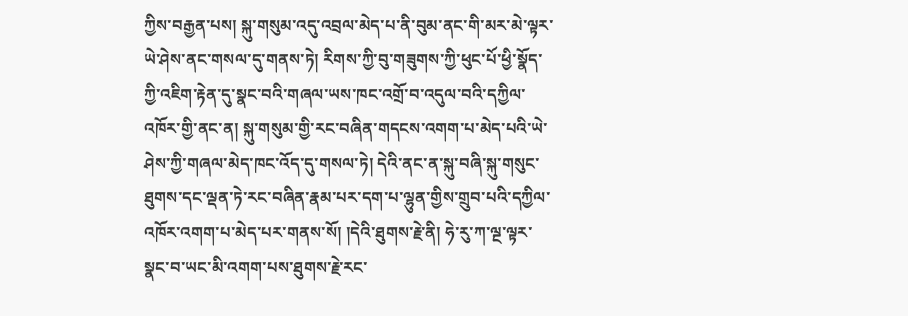ཀྱིས་བརྒྱན་པས། སྐུ་གསུམ་འདུ་འབྲལ་མེད་པ་ནི་བུམ་ནང་གི་མར་མེ་ལྟར་ཡེ་ཤེས་ནང་གསལ་དུ་གནས་ཏེ། རིགས་ཀྱི་བུ་གཟུགས་ཀྱི་ཕུང་པོ་ཕྱི་སྣོད་ཀྱི་འཇིག་རྟེན་དུ་སྣང་བའི་གཞལ་ཡས་ཁང་འགྲོ་བ་འདུལ་བའི་དཀྱིལ་འཁོར་གྱི་ནང་ན། སྐུ་གསུམ་གྱི་རང་བཞིན་གདངས་འགག་པ་མེད་པའི་ཡེ་ཤེས་ཀྱི་གཞལ་མེད་ཁང་འོད་དུ་གསལ་ཏེ། དེའི་ནང་ན་སྐུ་བཞི་སྐུ་གསུང་ཐུགས་དང་ལྡན་ཏེ་རང་བཞིན་རྣམ་པར་དག་པ་ལྷུན་གྱིས་གྲུབ་པའི་དཀྱིལ་འཁོར་འགག་པ་མེད་པར་གནས་སོ། །དེའི་ཐུགས་རྗེ་ནི། ཧེ་རུ་ཀ་ལྔ་ལྟར་སྣང་བ་ཡང་མི་འགག་པས་ཐུགས་རྗེ་རང་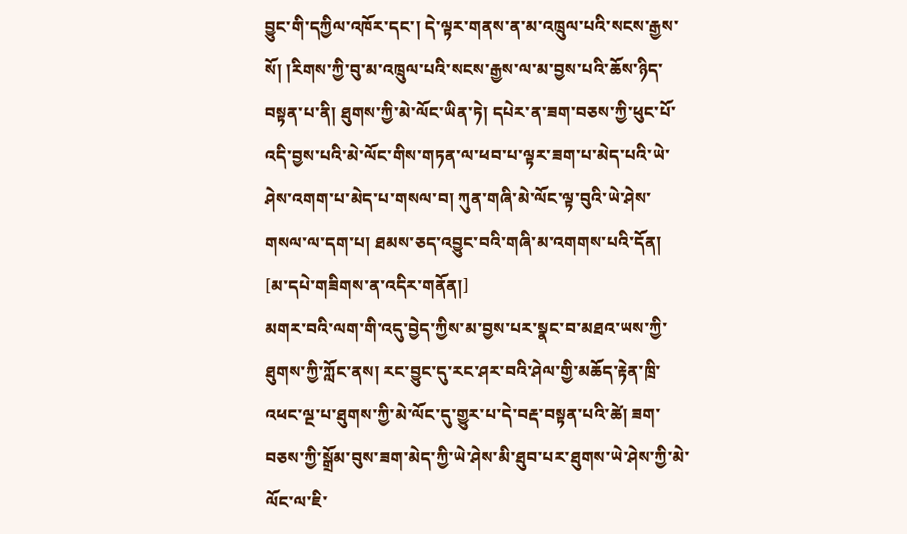བྱུང་གི་དཀྱིལ་འཁོར་དང་། དེ་ལྟར་གནས་ན་མ་འཁྲུལ་པའི་སངས་རྒྱས་སོ། །རིགས་ཀྱི་བུ་མ་འཁྲུལ་པའི་སངས་རྒྱས་ལ་མ་བྱས་པའི་ཆོས་ཉིད་བསྟན་པ་ནི། ཐུགས་ཀྱི་མེ་ལོང་ཡིན་ཏེ། དཔེར་ན་ཟག་བཅས་ཀྱི་ཕུང་པོ་འདི་བྱས་པའི་མེ་ལོང་གིས་གཏན་ལ་ཕབ་པ་ལྟར་ཟག་པ་མེད་པའི་ཡེ་ཤེས་འགག་པ་མེད་པ་གསལ་བ། ཀུན་གཞི་མེ་ལོང་ལྟ་བུའི་ཡེ་ཤེས་གསལ་ལ་དག་པ། ཐམས་ཅད་འབྱུང་བའི་གཞི་མ་འགགས་པའི་དོན།
[མ་དཔེ་གཟིགས་ན་འདིར་གནོན།]
མགར་བའི་ལག་གི་འདུ་བྱེད་ཀྱིས་མ་བྱས་པར་སྣང་བ་མཐའ་ཡས་ཀྱི་ཐུགས་ཀྱི་ཀློང་ནས། རང་བྱུང་དུ་རང་ཤར་བའི་ཤེལ་གྱི་མཆོད་རྟེན་ཁྲི་འཕང་ལྔ་པ་ཐུགས་ཀྱི་མེ་ལོང་དུ་གྱུར་པ་དེ་བརྡ་བསྟན་པའི་ཚེ། ཟག་བཅས་ཀྱི་སྒྲོམ་བུས་ཟག་མེད་ཀྱི་ཡེ་ཤེས་མི་ཐུབ་པར་ཐུགས་ཡེ་ཤེས་ཀྱི་མེ་ལོང་ལ་ཇི་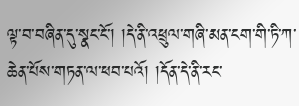ལྟ་བ་བཞིན་དུ་སྣང་ངོ་། །དེ་ནི་འཕྲུལ་གཞི་མན་ངག་གི་ཏི་ཀ་ཆེན་པོས་གཏན་ལ་ཕབ་པའོ། །དོན་དེ་ནི་རང་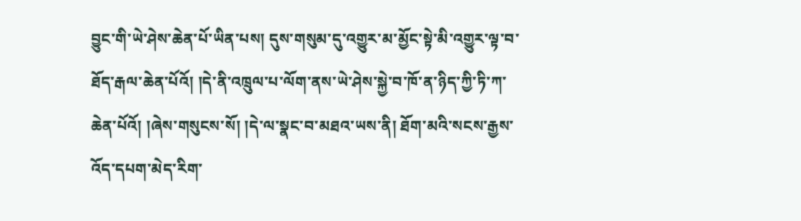བྱུང་གི་ཡེ་ཤེས་ཆེན་པོ་ཡིན་པས། དུས་གསུམ་དུ་འགྱུར་མ་མྱོང་སྟེ་མི་འགྱུར་ལྟ་བ་ཐོད་རྒལ་ཆེན་པོའོ། །དེ་ནི་འཁྲུལ་པ་ལོག་ནས་ཡེ་ཤེས་སྐྱེ་བ་ཁོ་ན་ཉིད་ཀྱི་ཏི་ཀ་ཆེན་པོའོ། །ཞེས་གསུངས་སོ། །དེ་ལ་སྣང་བ་མཐའ་ཡས་ནི། ཐོག་མའི་སངས་རྒྱས་འོད་དཔག་མེད་རིག་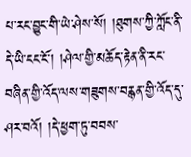པ་རང་བྱུང་གི་ཡེ་ཤེས་སོ། །ཐུགས་ཀྱི་ཀློང་ནི་དེ་ཡི་ངང་ངོ་། །ཤེལ་གྱི་མཆོད་རྟེན་ནི་རང་བཞིན་གྱི་འོད་ལས་གཟུགས་བརྙན་གྱི་འོད་དུ་ཤར་བའོ། །དེ་ཕྱག་ཏུ་བབས་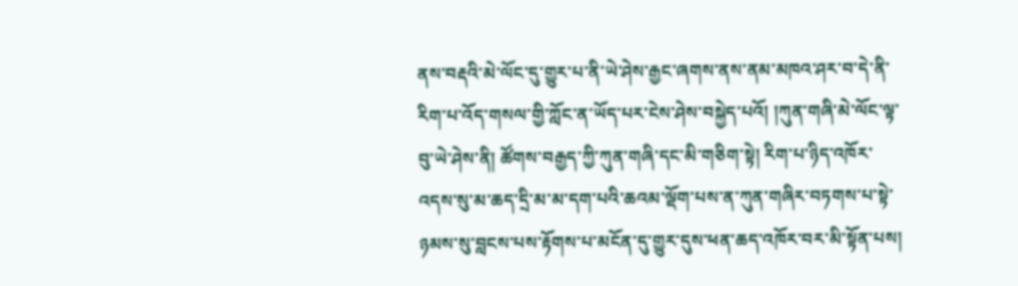ནས་བརྡའི་མེ་ལོང་དུ་གྱུར་པ་ནི་ཡེ་ཤེས་རྒྱང་ཞགས་ནས་ནམ་མཁའ་ཤར་བ་དེ་ནི་རིག་པ་འོད་གསལ་གྱི་ཀློང་ན་ཡོད་པར་ངེས་ཤེས་བསྐྱེད་པའོ། །ཀུན་གཞི་མེ་ལོང་ལྟ་བུ་ཡེ་ཤེས་ནི། ཚོགས་བརྒྱད་ཀྱི་ཀུན་གཞི་དང་མི་གཅིག་སྟེ། རིག་པ་ཉིད་འཁོར་འདས་སུ་མ་ཆད་དྲི་མ་མ་དག་པའི་ཆའམ་ལྡོག་པས་ན་ཀུན་གཞིར་བཏགས་པ་སྟེ་ཉམས་སུ་བླངས་པས་རྟོགས་པ་མངོན་དུ་གྱུར་དུས་ཕན་ཆད་འཁོར་བར་མི་སྟོན་པས།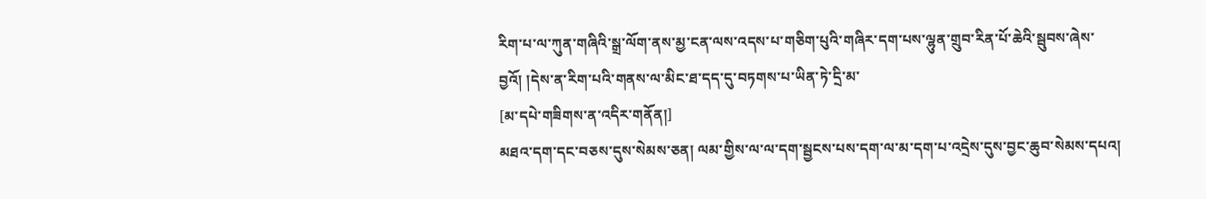རིག་པ་ལ་ཀུན་གཞིའི་སྒྲ་ལོག་ནས་མྱ་ངན་ལས་འདས་པ་གཅིག་པུའི་གཞིར་དག་པས་ལྷུན་གྲུབ་རིན་པོ་ཆེའི་སྦུབས་ཞེས་བྱའོ། །དེས་ན་རིག་པའི་གནས་ལ་མིང་ཐ་དད་དུ་བཏགས་པ་ཡིན་ཏེ་དྲི་མ་
[མ་དཔེ་གཟིགས་ན་འདིར་གནོན།]
མཐའ་དག་དང་བཅས་དུས་སེམས་ཅན། ལམ་གྱིས་ལ་ལ་དག་སྦྱངས་པས་དག་ལ་མ་དག་པ་འདྲེས་དུས་བྱང་ཆུབ་སེམས་དཔའ།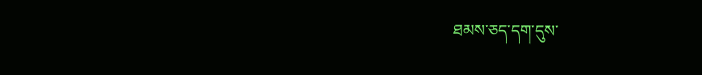ཐམས་ཅད་དག་དུས་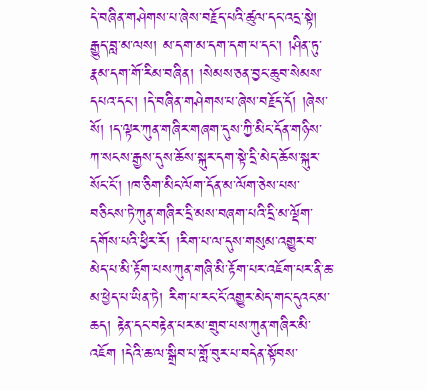དེ་བཞིན་གཤེགས་པ་ཞེས་བརྗོད་པའི་ཚུལ་དང་འདྲ་སྟེ། རྒྱུད་བླ་མ་ལས། མ་དག་མ་དག་དག་པ་དང་། །ཤིན་ཏུ་རྣམ་དག་གོ་རིམ་བཞིན། །སེམས་ཅན་བྱང་ཆུབ་སེམས་དཔའ་དང་། །དེ་བཞིན་གཤེགས་པ་ཞེས་བརྗོད་དོ། །ཞེས་སོ། །ད་ལྟར་ཀུན་གཞིར་གཞག་དུས་ཀྱི་མིང་དོན་གཉིས་ཀ་སངས་རྒྱས་དུས་ཆོས་སྐུར་དག་སྟེ་དྲི་མེད་ཆོས་སྐུར་སོང་ངོ་། །ཁ་ཅིག་མིང་ལོག་དོན་མ་ལོག་ཅེས་པས་བཅིངས་ཏེ་ཀུན་གཞིར་དྲི་མས་བཞག་པའི་དྲི་མ་ལྡོག་དགོས་པའི་ཕྱིར་རོ། །རིག་པ་ལ་དུས་གསུམ་འགྱུར་བ་མེད་པ་མི་རྟོག་པས་ཀུན་གཞི་མི་རྟོག་པར་འཇོག་པར་ནི་ཆ་མ་ཕྱེད་པ་ཡིན་ཏེ། རིག་པ་རང་ངོ་འགྱུར་མེད་གང་དུའང་མ་ཆད། རྟེན་དང་བརྟེན་པར་མ་གྲུབ་པས་ཀུན་གཞིར་མི་འཇོག །དེའི་ཆ་ལ་སྒྲིབ་པ་གློ་བུར་པ་བདེན་སྟོབས་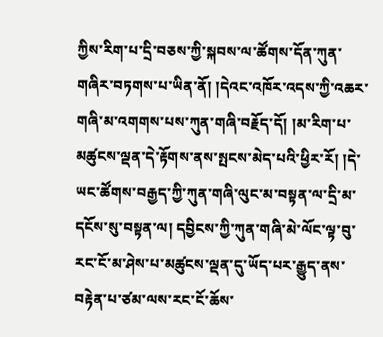ཀྱིས་རིག་པ་དྲི་བཅས་ཀྱི་སྐབས་ལ་ཚོགས་དོན་ཀུན་གཞིར་བཏགས་པ་ཡིན་ནོ། །དེའང་འཁོར་འདས་ཀྱི་འཆར་གཞི་མ་འགགས་པས་ཀུན་གཞི་བརྗོད་དོ། །མ་རིག་པ་མཚུངས་ལྡན་དེ་རྟོགས་ནས་སྤངས་མེད་པའི་ཕྱིར་རོ། །དེ་ཡང་ཚོགས་བརྒྱད་ཀྱི་ཀུན་གཞི་ལུང་མ་བསྟན་ལ་དྲི་མ་དངོས་སུ་བསྟན་ལ། དབྱིངས་ཀྱི་ཀུན་གཞི་མེ་ལོང་ལྟ་བུ་རང་ངོ་མ་ཤེས་པ་མཚུངས་ལྡན་དུ་ཡོད་པར་རྒྱུད་ནས་བརྟེན་པ་ཙམ་ལས་རང་ངོ་ཆོས་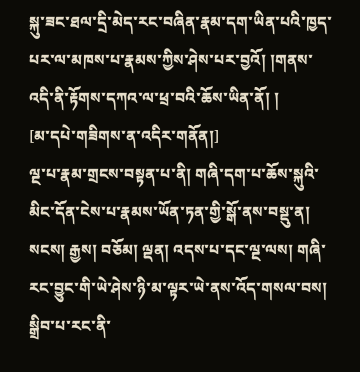སྐུ་ཟང་ཐལ་དྲི་མེད་རང་བཞིན་རྣམ་དག་ཡིན་པའི་ཁྱད་པར་ལ་མཁས་པ་རྣམས་ཀྱིས་ཤེས་པར་བྱའོ། །གནས་འདི་ནི་རྟོགས་དཀའ་ལ་ཕྲ་བའི་ཆོས་ཡིན་ནོ། །
[མ་དཔེ་གཟིགས་ན་འདིར་གནོན།]
ལྔ་པ་རྣམ་གྲངས་བསྟན་པ་ནི། གཞི་དག་པ་ཆོས་སྐུའི་མིང་དོན་ངེས་པ་རྣམས་ཡོན་ཏན་གྱི་སྒོ་ནས་བསྡུ་ན། སངས། རྒྱས། བཅོམ། ལྡན། འདས་པ་དང་ལྔ་ལས། གཞི་རང་བྱུང་གི་ཡེ་ཤེས་ཉི་མ་ལྟར་ཡེ་ནས་འོད་གསལ་བས། སྒྲིབ་པ་རང་ནི་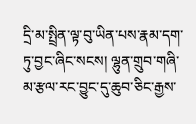དྲི་མ་སྤྲིན་ལྟ་བུ་ཡིན་པས་རྣམ་དག་ཏུ་བྱང་ཞིང་སངས། ལྷུན་གྲུབ་གཞི་མ་རྩལ་རང་བྱུང་དུ་ཆུབ་ཅིང་རྒྱས་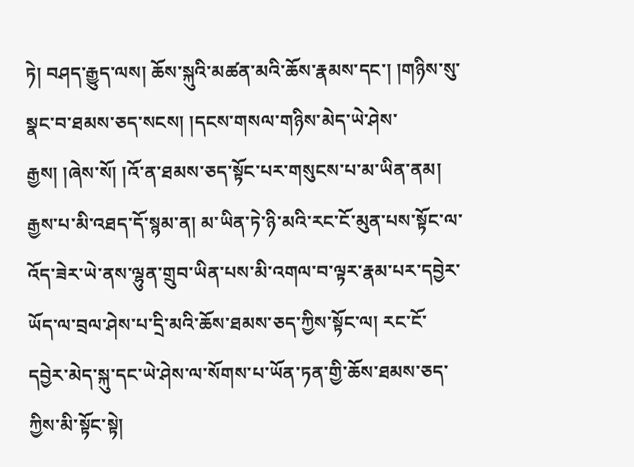ཏེ། བཤད་རྒྱུད་ལས། ཆོས་སྐུའི་མཚན་མའི་ཆོས་རྣམས་དང་། །གཉིས་སུ་སྣང་བ་ཐམས་ཅད་སངས། །དངས་གསལ་གཉིས་མེད་ཡེ་ཤེས་རྒྱས། །ཞེས་སོ། །འོ་ན་ཐམས་ཅད་སྟོང་པར་གསུངས་པ་མ་ཡིན་ནམ། རྒྱས་པ་མི་འཐད་དོ་སྙམ་ན། མ་ཡིན་ཏེ་ཉི་མའི་རང་ངོ་མུན་པས་སྟོང་ལ་འོད་ཟེར་ཡེ་ནས་ལྷུན་གྲུབ་ཡིན་པས་མི་འགལ་བ་ལྟར་རྣམ་པར་དབྱེར་ཡོད་ལ་བྲལ་ཤེས་པ་དྲི་མའི་ཆོས་ཐམས་ཅད་ཀྱིས་སྟོང་ལ། རང་ངོ་དབྱེར་མེད་སྐུ་དང་ཡེ་ཤེས་ལ་སོགས་པ་ཡོན་ཏན་གྱི་ཆོས་ཐམས་ཅད་ཀྱིས་མི་སྟོང་སྟེ།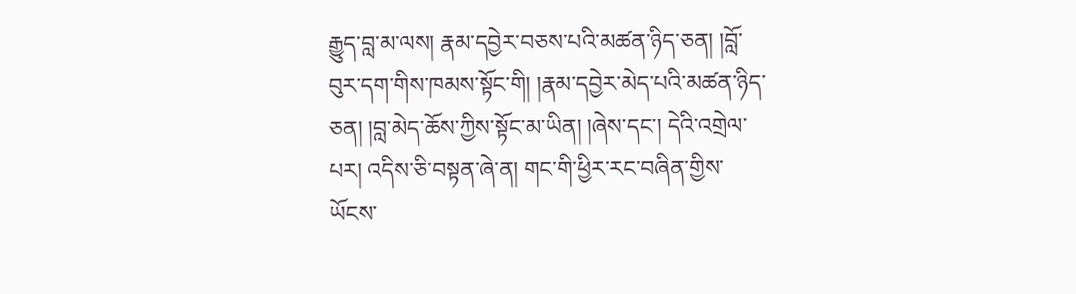རྒྱུད་བླ་མ་ལས། རྣམ་དབྱེར་བཅས་པའི་མཚན་ཉིད་ཅན། །བློ་བུར་དག་གིས་ཁམས་སྟོང་གི། །རྣམ་དབྱེར་མེད་པའི་མཚན་ཉིད་ཅན། །བླ་མེད་ཆོས་ཀྱིས་སྟོང་མ་ཡིན། །ཞེས་དང་། དེའི་འགྲེལ་པར། འདིས་ཅི་བསྟན་ཞེ་ན། གང་གི་ཕྱིར་རང་བཞིན་གྱིས་ཡོངས་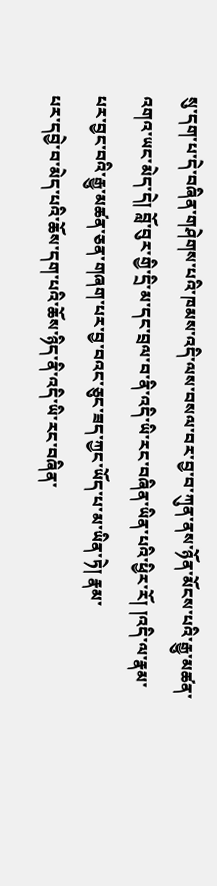སུ་དག་པ་དེ་བཞིན་གཤེགས་པའི་ཁམས་འདི་ལས་བསལ་བར་བྱ་བ་ཀུན་ནས་ཉོན་མོངས་པའི་རྒྱུ་མཚན་འགའ་ཡང་མེད་དེ། བློ་བུར་གྱི་དྲི་མ་དང་བྲལ་བ་ནི་འདི་ཡི་རང་བཞིན་ཡིན་པའི་ཕྱིར་རོ། །འདི་ལ་རྣམ་པར་བྱང་བའི་རྒྱུ་མཚན་ཅན་གཞག་པར་བྱ་བའང་ཅུང་ཟད་ཀྱང་ཡོད་པ་མ་ཡིན་ཏེ། རྣམ་
པར་དབྱེ་བ་མེད་པའི་ཆོས་དག་པའི་ཆོས་ཉིད་ནི་འདི་ཡི་རང་བཞིན་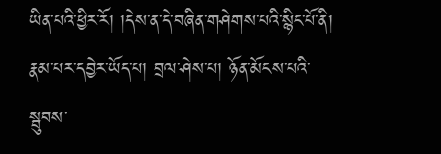ཡིན་པའི་ཕྱིར་རོ། །དེས་ན་དེ་བཞིན་གཤེགས་པའི་སྙིང་པོ་ནི། རྣམ་པར་དབྱེར་ཡོད་པ། བྲལ་ཤེས་པ། ཉོན་མོངས་པའི་སྦུབས་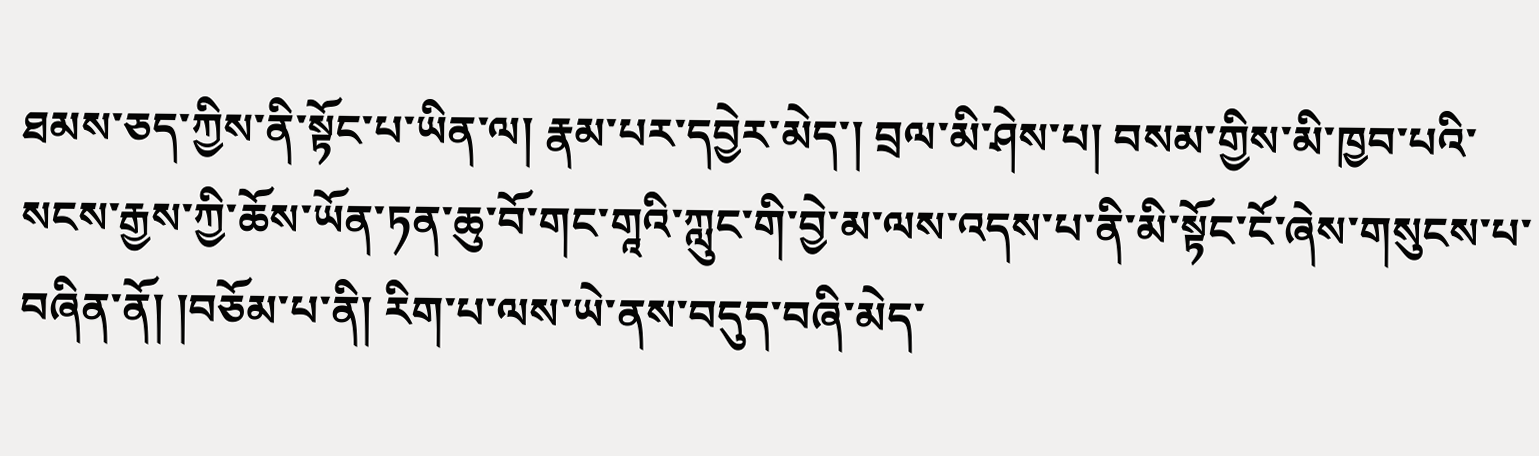ཐམས་ཅད་ཀྱིས་ནི་སྟོང་པ་ཡིན་ལ། རྣམ་པར་དབྱེར་མེད་། བྲལ་མི་ཤེས་པ། བསམ་གྱིས་མི་ཁྱབ་པའི་སངས་རྒྱས་ཀྱི་ཆོས་ཡོན་ཏན་ཆུ་བོ་གང་གཱའི་ཀླུང་གི་བྱེ་མ་ལས་འདས་པ་ནི་མི་སྟོང་ངོ་ཞེས་གསུངས་པ་བཞིན་ནོ། །བཅོམ་པ་ནི། རིག་པ་ལས་ཡེ་ནས་བདུད་བཞི་མེད་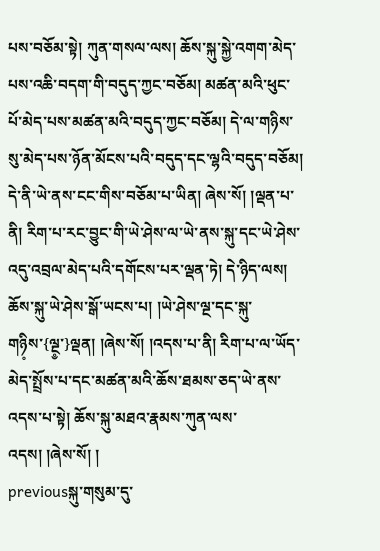པས་བཅོམ་སྟེ། ཀུན་གསལ་ལས། ཆོས་སྐུ་སྐྱེ་འགག་མེད་པས་འཆི་བདག་གི་བདུད་ཀྱང་བཅོམ། མཚན་མའི་ཕུང་པོ་མེད་པས་མཚན་མའི་བདུད་ཀྱང་བཅོམ། དེ་ལ་གཉིས་སུ་མེད་པས་ཉོན་མོངས་པའི་བདུད་དང་ལྷའི་བདུད་བཅོམ། དེ་ནི་ཡེ་ནས་ངང་གིས་བཅོམ་པ་ཡིན། ཞེས་སོ། །ལྡན་པ་ནི། རིག་པ་རང་བྱུང་གི་ཡེ་ཤེས་ལ་ཡེ་ནས་སྐུ་དང་ཡེ་ཤེས་འདུ་འབྲལ་མེད་པའི་དགོངས་པར་ལྡན་ཏེ། དེ་ཉིད་ལས། ཆོས་སྐུ་ཡེ་ཤེས་སྒོ་ཡངས་པ། །ཡེ་ཤེས་ལྔ་དང་སྐུ་གཉི༷ས་{ལྔ༵་}ལྡན། །ཞེས་སོ། །འདས་པ་ནི། རིག་པ་ལ་ཡོད་མེད་སྤྲོས་པ་དང་མཚན་མའི་ཆོས་ཐམས་ཅད་ཡེ་ནས་འདས་པ་སྟེ། ཆོས་སྐུ་མཐའ་རྣམས་ཀུན་ལས་འདས། །ཞེས་སོ། །
previousསྐུ་གསུམ་དུ་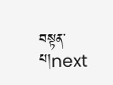བསྟན་པ།next